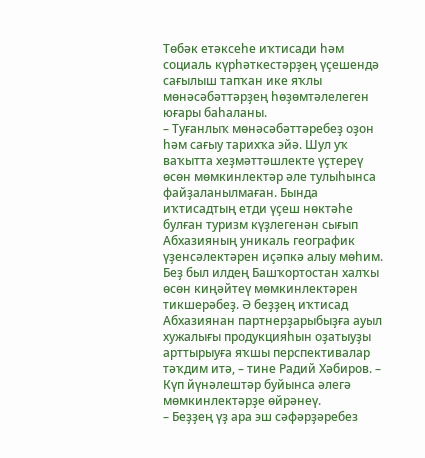Төбәк етәксеһе иҡтисади һәм социаль күрһәткестәрҙең үҫешендә сағылыш тапҡан ике яҡлы мөнәсәбәттәрҙең һөҙөмтәлелеген юғары баһаланы.
– Туғанлыҡ мөнәсәбәттәребеҙ оҙон һәм сағыу тарихҡа эйә. Шул уҡ ваҡытта хеҙмәттәшлекте үҫтереү өсөн мөмкинлектәр әле тулыһынса файҙаланылмаған. Бында иҡтисадтың етди үҫеш нөктәһе булған туризм күҙлегенән сығып Абхазияның уникаль географик үҙенсәлектәрен иҫәпкә алыу мөһим. Беҙ был илдең Башҡортостан халҡы өсөн киңәйтеү мөмкинлектәрен тикшерәбеҙ. Ә беҙҙең иҡтисад Абхазиянан партнерҙарыбыҙға ауыл хужалығы продукцияһын оҙатыуҙы арттырыуға яҡшы перспективалар тәҡдим итә, – тине Радий Хәбиров. – Күп йүнәлештәр буйынса әлегә мөмкинлектәрҙе өйрәнеү.
– Беҙҙең үҙ ара эш сәфәрҙәребез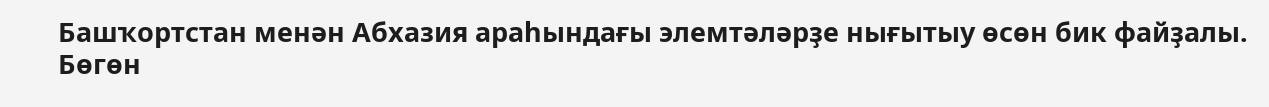Башҡортстан менән Абхазия араһындағы элемтәләрҙе нығытыу өсөн бик файҙалы. Бөгөн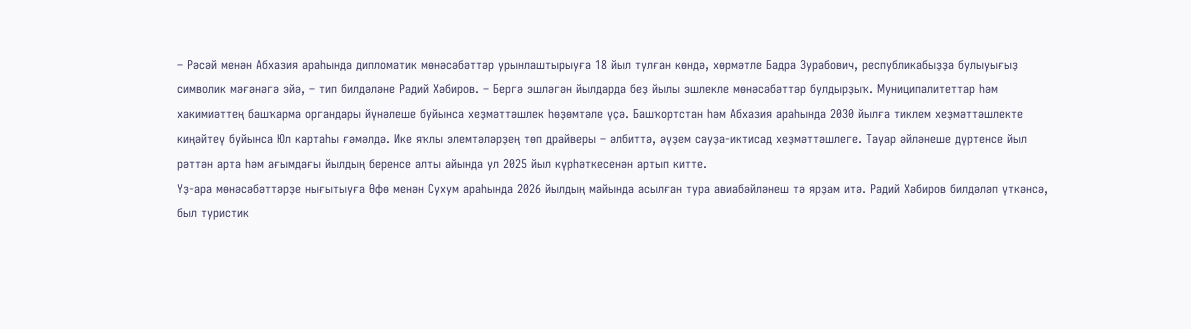– Рәсәй менән Абхазия араһында дипломатик мөнәсәбәттәр урынлаштырыуға 18 йыл тулған көндә, хөрмәтле Бадра Зурабович, республикабыҙҙа булыуығыҙ символик мәғәнәгә эйә, – тип билдәләне Радий Хәбиров. – Бергә эшләгән йылдарда беҙ йылы эшлекле мөнәсәбәттәр булдырҙыҡ. Муниципалитеттар һәм хакимиәттең башҡарма органдары йүнәлеше буйынса хеҙмәттәшлек һөҙөмтәле үҫә. Башҡортстан һәм Абхазия араһында 2030 йылға тиклем хеҙмәттәшлекте киңәйтеү буйынса Юл картаһы ғәмәлдә. Ике яҡлы элемтәләрҙең төп драйверы – әлбиттә, әүҙем сауҙа-иктисад хеҙмәттәшлеге. Тауар әйләнеше дүртенсе йыл рәттән арта һәм ағымдағы йылдың беренсе алты айында ул 2025 йыл күрһәткесенән артып китте.
Үҙ-ара мөнәсәбәттәрҙе нығытыуға Өфө менән Сухум араһында 2026 йылдың майында асылған тура авиабәйләнеш тә ярҙам итә. Радий Хәбиров билдәләп үткәнсә, был туристик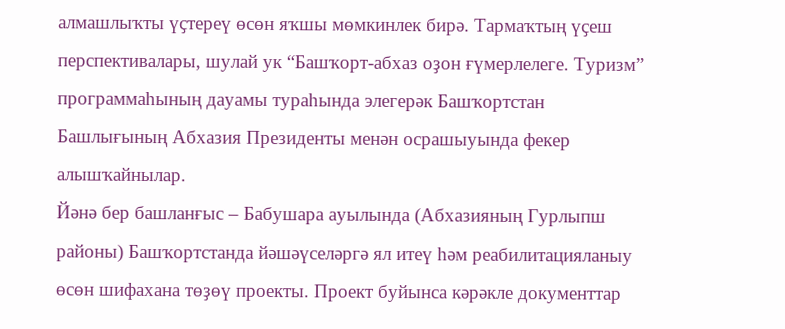алмашлыҡты үҫтереү өсөн яҡшы мөмкинлек бирә. Тармаҡтың үҫеш перспективалары, шулай ук “Башҡорт-абхаз оҙон ғүмерлелеге. Туризм” программаһының дауамы тураһында элегерәк Башҡортстан Башлығының Абхазия Президенты менән осрашыуында фекер алышҡайнылар.
Йәнә бер башланғыс – Бабушара ауылында (Абхазияның Гурлыпш районы) Башҡортстанда йәшәүселәргә ял итеү һәм реабилитацияланыу өсөн шифахана төҙөү проекты. Проект буйынса кәрәкле документтар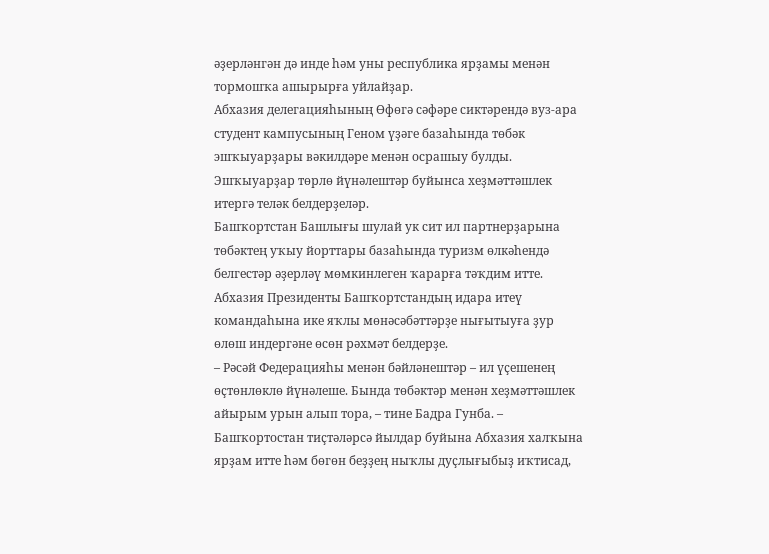әҙерләнгән дә инде һәм уны республика ярҙамы менән тормошҡа ашырырға уйлайҙар.
Абхазия делегацияһының Өфөгә сәфәре сиктәрендә вуз-ара студент кампусының Геном үҙәге базаһында төбәк эшҡыуарҙары вәкилдәре менән осрашыу булды. Эшҡыуарҙар төрлө йүнәлештәр буйынса хеҙмәттәшлек итергә теләк белдерҙеләр.
Башҡортстан Башлығы шулай ук сит ил партнерҙарына төбәктең уҡыу йорттары базаһында туризм өлкәһендә белгестәр әҙерләү мөмкинлеген ҡарарға тәҡдим итте.
Абхазия Президенты Башҡортстандың идара итеү командаһына ике яҡлы мөнәсәбәттәрҙе нығытыуға ҙур өлөш индергәне өсөн рәхмәт белдерҙе.
– Рәсәй Федерацияһы менән бәйләнештәр – ил үҫешенең өҫтөнлөклө йүнәлеше. Бында төбәктәр менән хеҙмәттәшлек айырым урын алып тора, – тине Бадра Гунба. – Башҡортостан тиҫтәләрсә йылдар буйына Абхазия халҡына ярҙам итте һәм бөгөн беҙҙең ныҡлы дуҫлығыбыҙ иҡтисад,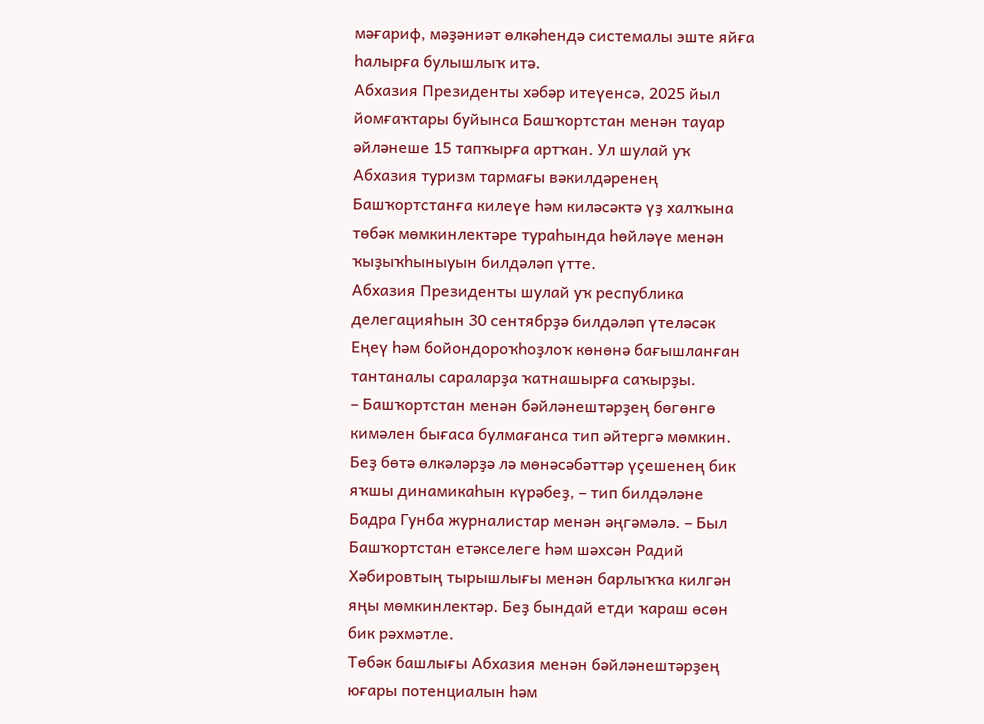мәғариф, мәҙәниәт өлкәһендә системалы эште яйға һалырға булышлыҡ итә.
Абхазия Президенты хәбәр итеүенсә, 2025 йыл йомғаҡтары буйынса Башҡортстан менән тауар әйләнеше 15 тапҡырға артҡан. Ул шулай уҡ Абхазия туризм тармағы вәкилдәренең Башҡортстанға килеүе һәм киләсәктә үҙ халҡына төбәк мөмкинлектәре тураһында һөйләүе менән ҡыҙыҡһыныуын билдәләп үтте.
Абхазия Президенты шулай уҡ республика делегацияһын 30 сентябрҙә билдәләп үтеләсәк Еңеү һәм бойондороҡһоҙлоҡ көнөнә бағышланған тантаналы сараларҙа ҡатнашырға саҡырҙы.
– Башҡортстан менән бәйләнештәрҙең бөгөнгө кимәлен бығаса булмағанса тип әйтергә мөмкин. Беҙ бөтә өлкәләрҙә лә мөнәсәбәттәр үҫешенең бик яҡшы динамикаһын күрәбеҙ, – тип билдәләне Бадра Гунба журналистар менән әңгәмәлә. – Был Башҡортстан етәкселеге һәм шәхсән Радий Хәбировтың тырышлығы менән барлыҡҡа килгән яңы мөмкинлектәр. Беҙ бындай етди ҡараш өсөн бик рәхмәтле.
Төбәк башлығы Абхазия менән бәйләнештәрҙең юғары потенциалын һәм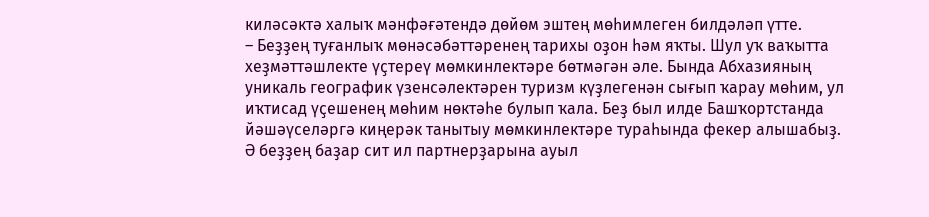киләсәктә халыҡ мәнфәғәтендә дөйөм эштең мөһимлеген билдәләп үтте.
– Беҙҙең туғанлыҡ мөнәсәбәттәренең тарихы оҙон һәм яҡты. Шул уҡ ваҡытта хеҙмәттәшлекте үҫтереү мөмкинлектәре бөтмәгән әле. Бында Абхазияның уникаль географик үзенсәлектәрен туризм күҙлегенән сығып ҡарау мөһим, ул иҡтисад үҫешенең мөһим нөктәһе булып ҡала. Беҙ был илде Башҡортстанда йәшәүселәргә киңерәк танытыу мөмкинлектәре тураһында фекер алышабыҙ. Ә беҙҙең баҙар сит ил партнерҙарына ауыл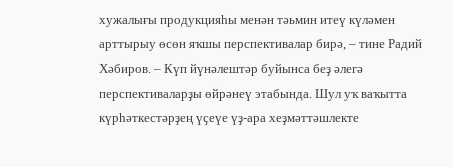хужалығы продукцияһы менән тәьмин итеү күләмен арттырыу өсөн яҡшы перспективалар бирә, – тине Радий Хәбиров. – Күп йүнәлештәр буйынса беҙ әлегә перспективаларҙы өйрәнеү этабында. Шул уҡ ваҡытта күрһәткестәрҙең үҫеүе үҙ-ара хеҙмәттәшлекте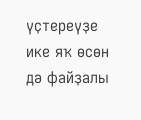үҫтереүҙе ике яҡ өсөн дә файҙалы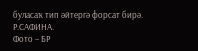буласаҡ тип әйтергә форсат бирә.
Р.САФИНА.
Фото – БР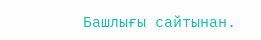Башлығы сайтынан.